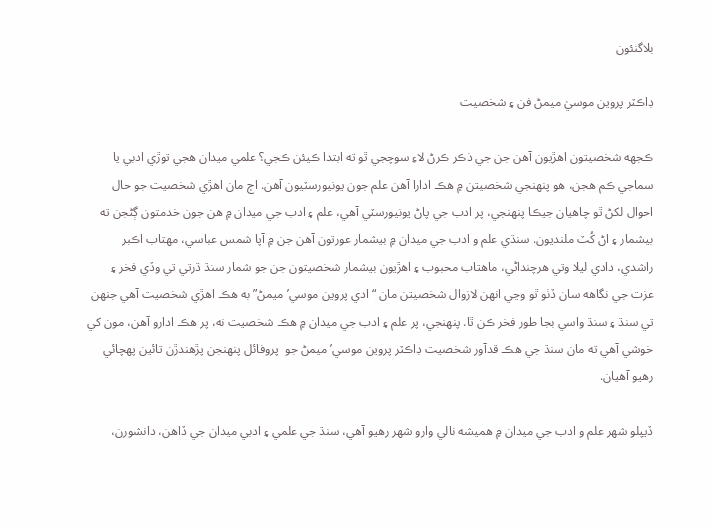بلاگنئون

ڊاڪٽر پروين موسيٰ ميمڻ فن ۽ شخصيت

ڪجهه شخصيتون اهڙيون آهن جن جي ذڪر ڪرڻ لاءِ سوچجي ٿو ته ابتدا ڪيئن ڪجي؟ علمي ميدان هجي توڙي ادبي يا سماجي ڪم هجن، هو پنهنجي شخصيتن ۾ هڪ ادارا آهن علم جون يونيورسٽيون آهن. اڄ مان اهڙي شخصيت جو حال احوال لکڻ ٿو چاهيان جيڪا پنهنجي، پر ادب جي پاڻ يونيورسٽي آهي، علم ۽ ادب جي ميدان ۾ هن جون خدمتون ڳڻجن ته بيشمار ۽ اڻ کُٽ ملنديون. سنڌي علم و ادب جي ميدان ۾ بيشمار عورتون آهن جن ۾ آپا شمس عباسي، مهتاب اڪبر راشدي، دادي ليلا وتي هرچنداڻي، ماهتاب محبوب ۽ اهڙيون بيشمار شخصيتون جن جو شمار سنڌ ڌرتي تي وڏي فخر ۽ عزت جي نگاهه سان ڏٺو ٿو وڃي انهن لازوال شخصيتن مان “ادي پروين موسي’ ميمڻ” به هڪ اهڙي شخصيت آهي جنهن تي سنڌ ۽ سنڌ واسي بجا طور فخر ڪن ٿا. پنهنجي، پر علم ۽ ادب جي ميدان ۾ هڪ شخصيت نه، پر هڪ ادارو آهن، مون کي خوشي آهي ته مان سنڌ جي هڪ قدآور شخصيت ڊاڪٽر پروين موسي’ ميمڻ جو  پروفائل پنهنجن پڙهندڙن تائين پهچائي رهيو آهيان.

ڏيپلو شهر علم و ادب جي ميدان ۾ هميشه نالي وارو شهر رهيو آهي، سنڌ جي علمي ۽ ادبي ميدان جي ڏاهن، دانشورن،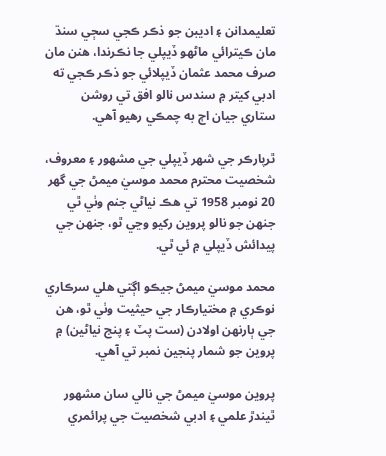تعليمدانن ۽ اديبن جو ذڪر ڪجي سڄي سنڌ مان ڪيترائي ماڻهو ڏيپلي جا نڪرندا، هنن مان صرف محمد عثمان ڏيپلائي جو ذڪر ڪجي ته ادبي کيتر ۾ سندس نالو افق تي روشن ستاري جيان اڄ به چمڪي رهيو آهي.

ٿرپارڪر جي شهر ڏيپلي جي مشهور ۽ معروف، شخصيت محترم محمد موسيٰ ميمڻ جي گهر 20 نومبر 1958 تي هڪ نياڻي جنم وٺي ٿي جنهن جو نالو پروين رکيو وڃي ٿو، جنهن جي پيدائش ڏيپلي ۾ ئي ٿي.

محمد موسيٰ ميمڻ جيڪو اڳتي هلي سرڪاري نوڪري ۾ مختيارڪار جي حيثيت وٺي ٿو، هن جي ٻارنهن اولادن (ست پٽ ۽ پنج نياڻين) ۾ پروين جو شمار پنجين نمبر تي آهي.

پروين موسيٰ ميمڻ جي نالي سان مشهور ٿيندڙ علمي ۽ ادبي شخصيت جي پرائمري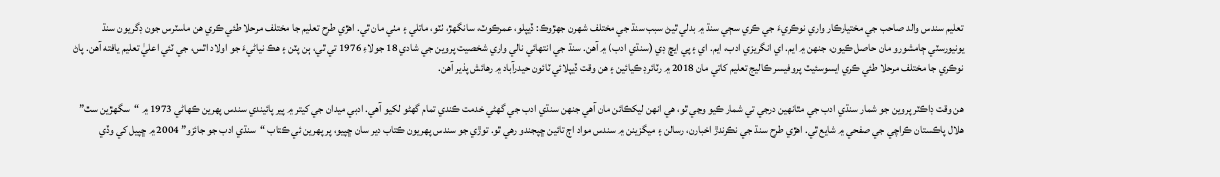تعليم سندس والد صاحب جي مختيارڪار واري نوڪريءَ جي ڪري سڄي سنڌ ۾ بدلي ٿيڻ سبب سنڌ جي مختلف شهرن جهڙوڪ: ڏيپلو، عمرڪوٽ، سانگهڙ، ٺٽو، ماتلي ۽ مٺي مان ٿي. اهڙي طرح تعليم جا مختلف مرحلا طئي ڪري هن ماسٽرس جون ڊگريون سنڌ يونيورسٽي ڄامشورو مان حاصل ڪيون، جنهن ۾ ايم. اي انگريزي ادب، ايم. اي ۽ پي ايڇ ڊي (سنڌي ادب) ۾ آهن. سنڌ جي انتهائي نالي واري شخصيت پروين جي شادي 18 جولاءِ 1976 تي ٿي، ٻن پٽن ۽ هڪ نياڻيءَ جو اولاد اٿس، جي ٽئي اعليٰ تعليم يافته آهن. پاڻ نوڪري جا مختلف مرحلا طئي ڪري ايسوسئيٽ پروفيسر ڪاليج تعليم کاتي مان 2018 ۾ رٽائرڊ ڪيائين ۽ هن وقت ڏيپلائي ٽائون حيدرآباد ۾ رهائش پذير آهن.

هن وقت ڊاڪٽر پروين جو شمار سنڌي ادب جي مٿانهين درجي تي شمار ڪيو وڃي ٿو، هي انهن ليکڪائن مان آهي جنهن سنڌي ادب جي گهڻي خدمت ڪندي تمام گهڻو لکيو آهي. ادبي ميدان جي کيتر ۾ پير پائيندي سندس پهرين ڪهاڻي 1973 ۾ “سگهڙين سٿ” هلال پاڪستان ڪراچي جي صفحي ۾ شايع ٿي. اهڙي طرح سنڌ جي نڪرندڙ اخبارن، رسالن ۽ ميگزينن ۾ سندس مواد اڄ تائين ڇپجندو رهي ٿو. توڙي جو سندس پهريون ڪتاب دير سان ڇپيو، پر پهرين ئي ڪتاب “سنڌي ادب جو جائزو” 2004 ۾ ڇپيل کي وڏي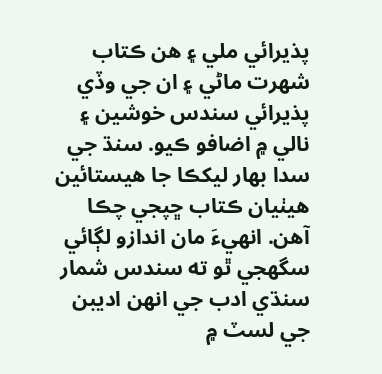پذيرائي ملي ۽ هن ڪتاب شهرت ماڻي ۽ ان جي وڏي پذيرائي سندس خوشين ۽ نالي ۾ اضافو ڪيو. سنڌ جي سدا بهار ليکڪا جا هيستائين هيٺيان ڪتاب ڇپجي چڪا آهن. انهيءَ مان اندازو لڳائي سگهجي ٿو ته سندس شمار سنڌي ادب جي انهن اديبن جي لسٽ ۾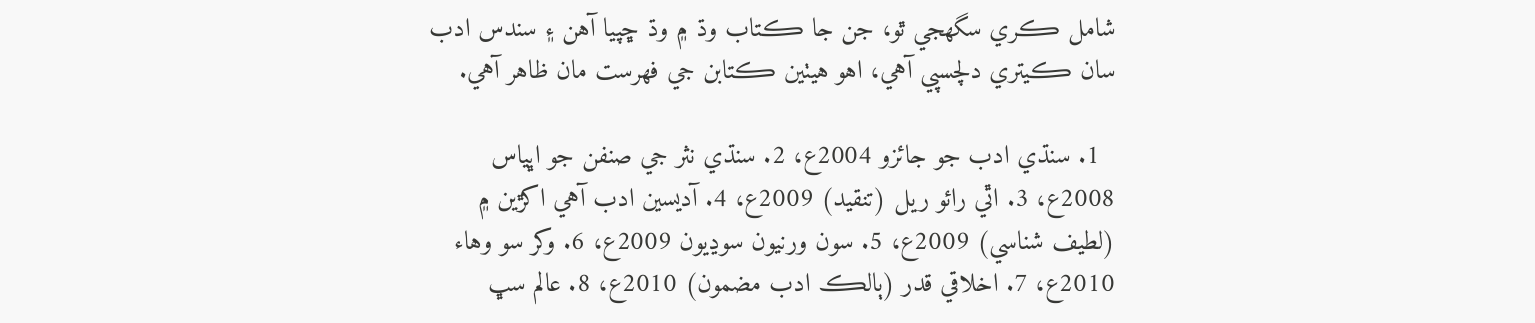شامل ڪري سگهجي ٿو، جن جا ڪتاب وڌ ۾ وڌ ڇپيا آهن ۽ سندس ادب سان ڪيتري دلچسپي آهي، اهو هيٺين ڪتابن جي فهرست مان ظاهر آهي.

  1. سنڌي ادب جو جائزو 2004ع، 2. سنڌي نثر جي صنفن جو اڀياس 2008ع، 3. اٿي رائو ريل (تنقيد) 2009ع، 4. آديسين ادب آهي اکڙين ۾ (لطيف شناسي) 2009ع، 5. سون ورنيون سوڍيون 2009ع، 6. وکر سو وهاء 2010ع، 7. اخلاقي قدر (ٻالڪ ادب مضمون) 2010ع، 8. عالم سڀ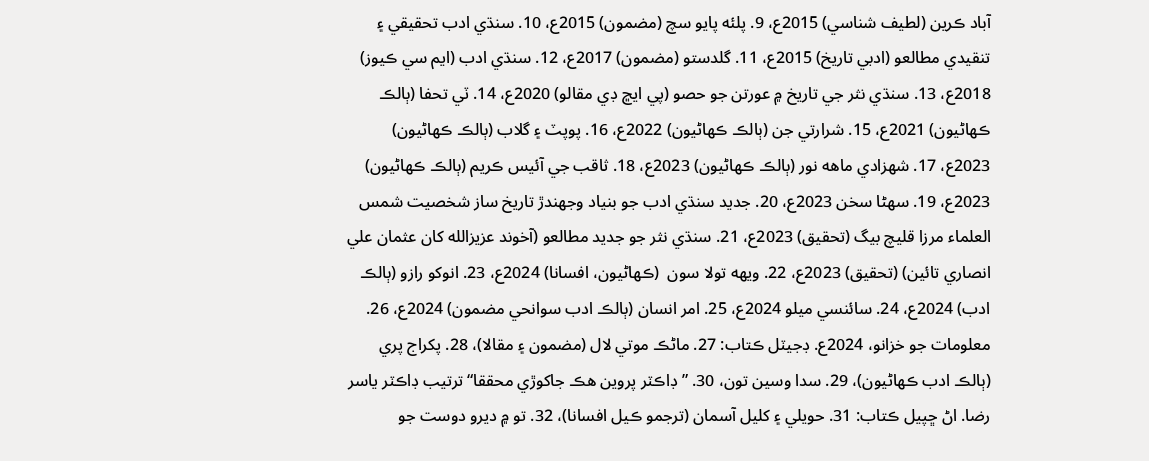آباد ڪرين (لطيف شناسي) 2015ع، 9. پلئه پايو سچ (مضمون) 2015ع، 10. سنڌي ادب تحقيقي ۽ تنقيدي مطالعو (ادبي تاريخ) 2015ع، 11. گلدستو (مضمون) 2017ع، 12. سنڌي ادب (ايم سي ڪيوز) 2018ع، 13. سنڌي نثر جي تاريخ ۾ عورتن جو حصو (پي ايڇ ڊي مقالو) 2020ع، 14. ٽي تحفا (ٻالڪ ڪهاڻيون) 2021ع، 15. شرارتي جن (ٻالڪ ڪهاڻيون) 2022ع، 16. پوپٽ ۽ گلاب (ٻالڪ ڪهاڻيون) 2023ع، 17. شهزادي ماھه نور (ٻالڪ ڪهاڻيون) 2023ع، 18. ثاقب جي آئيس ڪريم (ٻالڪ ڪهاڻيون) 2023ع، 19. سهڻا سخن 2023ع، 20. جديد سنڌي ادب جو بنياد وجهندڙ تاريخ ساز شخصيت شمس العلماء مرزا قليچ بيگ (تحقيق) 2023ع، 21. سنڌي نثر جو جديد مطالعو (آخوند عزيزالله کان عثمان علي انصاري تائين) (تحقيق) 2023ع، 22. ويهه تولا سون  (ڪهاڻيون، افسانا) 2024ع، 23. انوکو رازو (ٻالڪ ادب) 2024ع، 24. سائنسي ميلو 2024ع، 25. امر انسان (ٻالڪ ادب سوانحي مضمون) 2024ع، 26. معلومات جو خزانو، 2024ع. ڊجيٽل ڪتاب: 27. ماڻڪ موتي لال (مضمون ۽ مقالا)، 28. پکراج پري (ٻالڪ ادب ڪهاڻيون)، 29. سدا وسين تون، 30. ”ڊاڪٽر پروين هڪ جاکوڙي محققا“ ترتيب ڊاڪٽر ياسر رضا. اڻ ڇپيل ڪتاب: 31. حويلي ۽ کليل آسمان (ترجمو ڪيل افسانا)، 32. تو ۾ ديرو دوست جو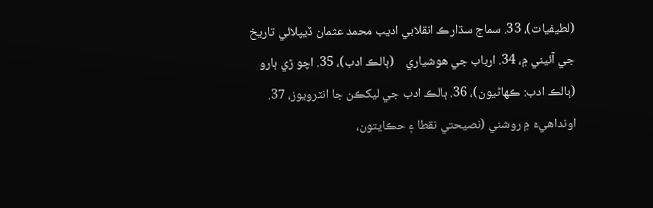(لطيفيات)، 33. سماج سڌارڪ انقلابي اديب محمد عثمان ڏيپلائي تاريخ جي آئيني ۾، 34. ارباب جي هوشياري    (ٻالڪ ادب)، 35. اچو ڙي ٻارو (ٻالڪ ادب: ڪهاڻيون)، 36. ٻالڪ ادب جي ليکڪن جا انٽرويوز، 37. اونداهيءَ ۾ روشني (نصيحتي نقطا ۽ حڪايتون،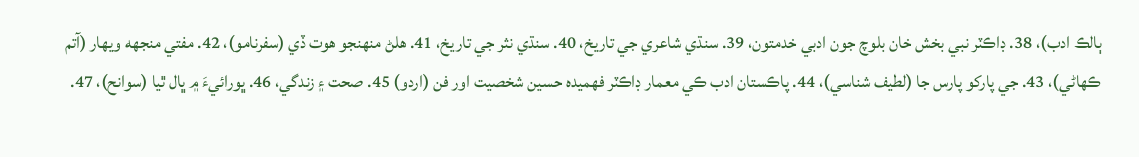ٻالڪ ادب)، 38. ڊاڪٽر نبي بخش خان بلوچ جون ادبي خدمتون، 39. سنڌي شاعري جي تاريخ، 40. سنڌي نثر جي تاريخ، 41. هلڻ منهنجو هوت ڏي (سفرنامو)، 42. مفتي منجھه ويهار (آتم ڪهاڻي)، 43. جي پارکو پارس جا (لطيف شناسي)، 44. پاڪستان ادب ڪي معمار ڊاڪٽر فهميده حسين شخصيت اور فن (اردو) 45. صحت ۽ زندگي، 46. ڀورائيءَ ۾ ڀال ٿيا (سوانح)، 47.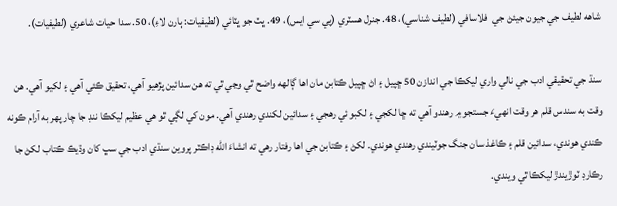شاهه لطيف جي جيون جيئڻ جي  فلاسافي (لطيف شناسي)، 48. جنرل هسٽري (پي سي ايس)، 49. ڀٽ جو ڀٽائي (لطيفيات: ٻارن لاءِ)، 50. سدا حيات شاعري (لطيفيات).

سنڌ جي تحقيقي ادب جي نالي واري ليکڪا جي اندازن 50 ڇپيل ۽ اڻ ڇپيل ڪتابن مان اها ڳالهه واضح ٿي وڃي ٿي ته هن سدائين پڙهيو آهي، تحقيق ڪئي آهي ۽ لکيو آهي. هن وقت به سندس قلم هر وقت انهيءَ جستجو ۾ رهندو آهي ته ڇا لکجي ۽ لکبو ئي رهجي ۽ سدائين لکندي رهندي آهي. مون کي لڳي ٿو هي عظيم ليکڪا ننڊ جا چار پهر به آرام ڪونه ڪندي هوندي، سدائين قلم ۽ ڪاغذ سان جنگ جوٽيندي رهندي هوندي. لکڻ ۽ ڪتابن جي اها رفتار رهي ته انشاءَ الله ڊاڪٽر پروين سنڌي ادب جي سڀ کان وڌيڪ ڪتاب لکڻ جا رڪارڊ ٽوڙيندڙ ليکڪا ٿي ويندي.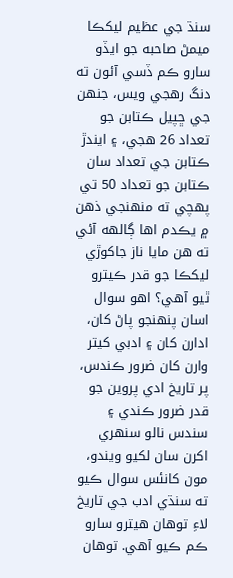سنڌ جي عظيم ليکڪا ميمڻ صاحبه جو ايڏو سارو ڪم ڏسي آئون ته دنگ رهجي ويس، جنهن جي ڇپيل ڪتابن جو تعداد 26 هجي، ۽ ايندڙ ڪتابن جي تعداد سان ڪتابن جو تعداد 50 تي پهچي ته منهنجي ذهن ۾ يڪدم اها ڳالهه آئي ته هن مايا ناز جاکوڙي ليکڪا جو قدر ڪيترو ٿيو آهي؟ اهو سوال اسان پنهنجو پاڻ کان، ادارن کان ۽ ادبي کيتر وارن کان ضرور ڪندس، پر تاريخ ادي پروين جو قدر ضرور ڪندي ۽ سندس نالو سنهري اکرن سان لکيو ويندو، مون کانئس سوال ڪيو ته سنڌي ادب جي تاريخ لاءِ توهان هيترو سارو ڪم ڪيو آهي. توهان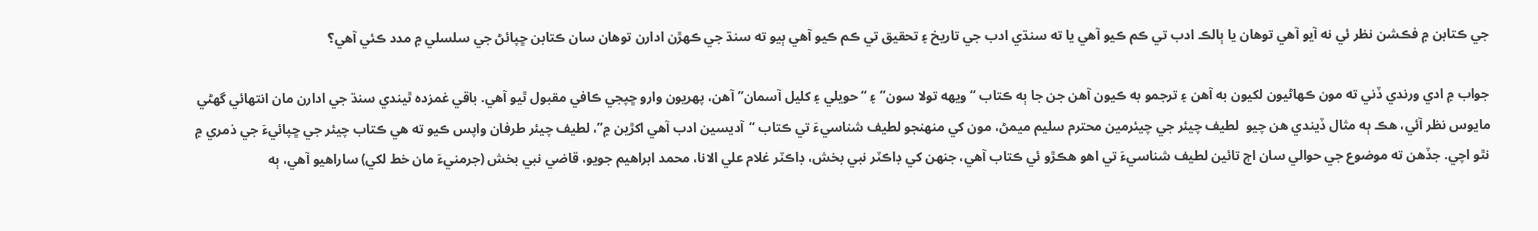جي ڪتابن ۾ فڪشن نظر ئي نه آيو آهي توهان يا ٻالڪ ادب تي ڪم ڪيو آهي يا ته سنڌي ادب جي تاريخ ۽ تحقيق تي ڪم ڪيو آهي ٻيو ته سنڌ جي ڪهڙن ادارن توهان سان ڪتابن ڇپائڻ جي سلسلي ۾ مدد ڪئي آهي؟

جواب ۾ ادي ورندي ڏني ته مون ڪهاڻيون لکيون به آهن ۽ ترجمو به ڪيون آهن جن جا ٻه ڪتاب “ويهه تولا سون” ۽ “حويلي ۽ کليل آسمان” آهن، پهريون وارو ڇپجي ڪافي مقبول ٿيو آهي. باقي غمزده ٿيندي سنڌ جي ادارن مان انتهائي گهڻي مايوس نظر آئي، هڪ ٻه مثال ڏيندي هن چيو  لطيف چيئر جي چيئرمين محترم سليم ميمڻ، مون کي منهنجو لطيف شناسيءَ تي ڪتاب “آديسين ادب آهي اکڙين ۾”، لطيف چيئر طرفان واپس ڪيو ته هي ڪتاب چيئر جي ڇپائيءَ جي ذمري ۾ نٿو اچي. جڏهن ته موضوع جي حوالي سان اڄ تائين لطيف شناسيءَ تي اهو هڪڙو ئي ڪتاب آهي، جنهن کي ڊاڪٽر نبي بخش، ڊاڪٽر غلام علي الانا، محمد ابراهيم جويو، قاضي نبي بخش (جرمنيءَ مان خط لکي) ساراهيو آهي، ٻه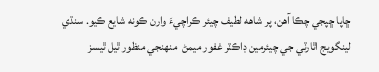ڇاپا ڇپجي چڪا آهن، پر شاهه لطيف چيئر ڪراچيءَ وارن ڪونه شايع ڪيو. سنڌي لينگويج اٿارٽي جي چيئرمين ڊاڪٽر غفور ميمڻ  منهنجي منظور ٿيل ٿيسز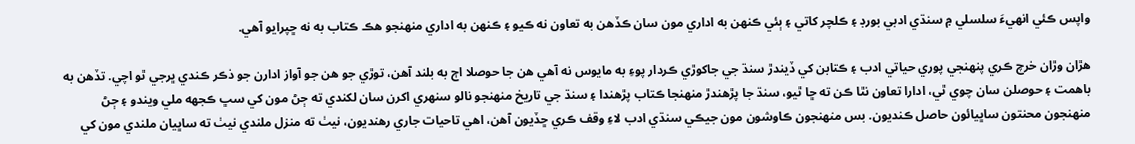واپس ڪئي انهيءَ سلسلي ۾ سنڌي ادبي بورڊ ۽ ڪلچر کاتي ۽ ٻئي ڪنهن به اداري مون سان ڪڏهن به تعاون نه ڪيو ۽ ڪنهن به اداري منهنجو هڪ ڪتاب به نه ڇپرايو آهي.

هڙان وڙان خرچ ڪري پنهنجي پوري حياتي ادب ۽ ڪتابن کي ڏيندڙ سنڌ جي جاکوڙي ڪردار پوءِ به مايوس نه آهي هن جا حوصلا اڄ به بلند آهن، توڙي جو هن جو آواز ادارن جو ذڪر ڪندي ڀرجي ٿو اچي. تڏهن به باهمت ۽ حوصلن سان چوي ٿي، ادارا تعاون نٿا ڪن ته ڇا ٿيو، سنڌ جا پڙهندڙ منهنجا ڪتاب پڙهندا ۽ سنڌ جي تاريخ منهنجو نالو سنهري اکرن سان لکندي ته ڄڻ مون کي سڀ ڪجهه ملي ويندو ۽ ڄڻ منهنجون محنتون ساڀيائون حاصل ڪنديون. بس منهنجون ڪاوشون مون جيڪي سنڌي ادب لاءِ وقف ڪري ڇڏيون آهن، اهي تاحيات جاري رهنديون، نيٺ ته منزل ملندي نيٺ ته ساڀيان ملندي مون کي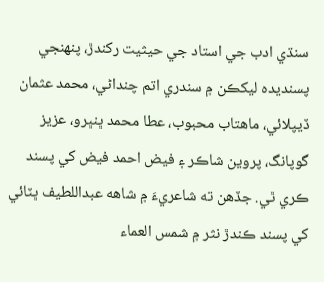سنڌي ادب جي استاد جي حيثيت رکندڙ، پنهنجي پسنديده ليکڪن ۾ سندري اتم چنداڻي، محمد عثمان ڏيپلائي، ماهتاب محبوب، عطا محمد ڀنڀرو، عزيز گوپانگ، پروين شاڪر ۽ فيض احمد فيض کي پسند ڪري ٿي. جڏهن ته شاعريءَ ۾ شاهه عبداللطيف ڀٽائي کي پسند ڪندڙ نثر ۾ شمس العماء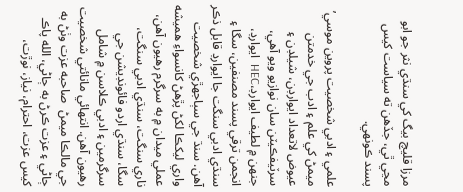مرزا قليچ بيگ کي سنڌي نثر جو ابو مڃي ٿي، جڏهن ته سياست کيس پسند ڪونهي.

علمي ۽ ادبي شخصيت پروين موسي’ ميمڻ کي علم ۽ ادب جي خدمتن عيوض لاتعداد ايوارڊن، شيلڊن ۽ سرٽيفڪيٽن سان نوازيو ويو آهي، جنهن ۾ لطيف ايوارڊ،HEC  ايوارڊ، انجمن ترقي پسند مصنفين، سگا ۽ سنڌي ادبي سنگت جا ايوارڊ قابل ذڪر آهن. سنڌ جي سٻاجهڙي شخصيت واري ليکڪا لکڻ پڙهڻ کانسواءِ هميشه عملي ميدان ۾ به سرگرم رهيون آهن، ناري سنگت، سنڌي ادبي سنگت، سگا، سنڌي اردو فائونڊيشن جي سرگرمين ۽ ادبي ڪلاسن ۾ شامل رهيون آهن. انتهائي مانائتي شخصيت جي مالڪا ميمڻ  صاحبه عزت وٺڻ به ڄاڻي ۽ عزت ڪرڻ به ڄاڻي، الله پاڪ کيس عزت، احترام، نياز، نوڙت،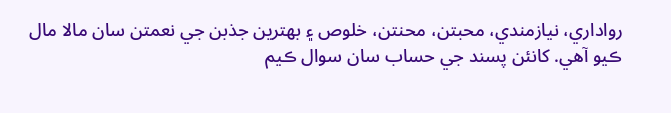رواداري، نيازمندي، محبتن، محنتن، خلوص ۽ بهترين جذبن جي نعمتن سان مالا مال ڪيو آهي. کانئن پسند جي حساب سان سوال ڪيم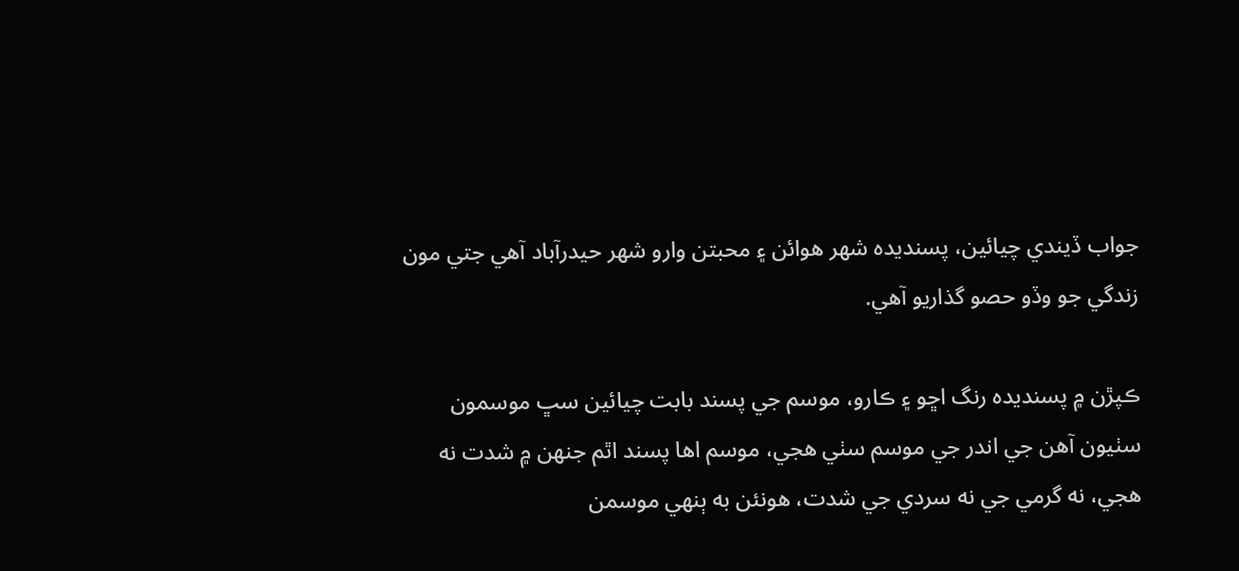جواب ڏيندي چيائين، پسنديده شهر هوائن ۽ محبتن وارو شهر حيدرآباد آهي جتي مون زندگي جو وڏو حصو گذاريو آهي.

ڪپڙن ۾ پسنديده رنگ اڇو ۽ ڪارو، موسم جي پسند بابت چيائين سڀ موسمون سٺيون آهن جي اندر جي موسم سٺي هجي، موسم اها پسند اٿم جنهن ۾ شدت نه هجي، نه گرمي جي نه سردي جي شدت، هونئن به ٻنهي موسمن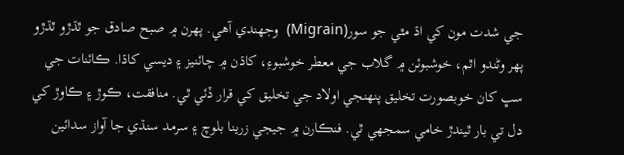جي شدت مون کي اڌ مٿي جو سور(Migrain)  وجهندي آهي. پهرن ۾ صبح صادق جو ٿڌڙو ٿڌڙو پهر وڻندو اٿم، خوشبوئن ۾ گلاب جي معطر خوشبوءِ، کاڌن ۾ چائنيز ۽ ديسي کاڌا. ڪائنات جي سڀ کان خوبصورت تخليق پنهنجي اولاد جي تخليق کي قرار ڏئي ٿي. منافقت، ڪوڙ ۽ ڪاوڙ کي دل تي بار ٿيندڙ خامي سمجهي ٿي. فنڪارن ۾ جيجي زرينا بلوچ ۽ سرمد سنڌي جا آواز سدائين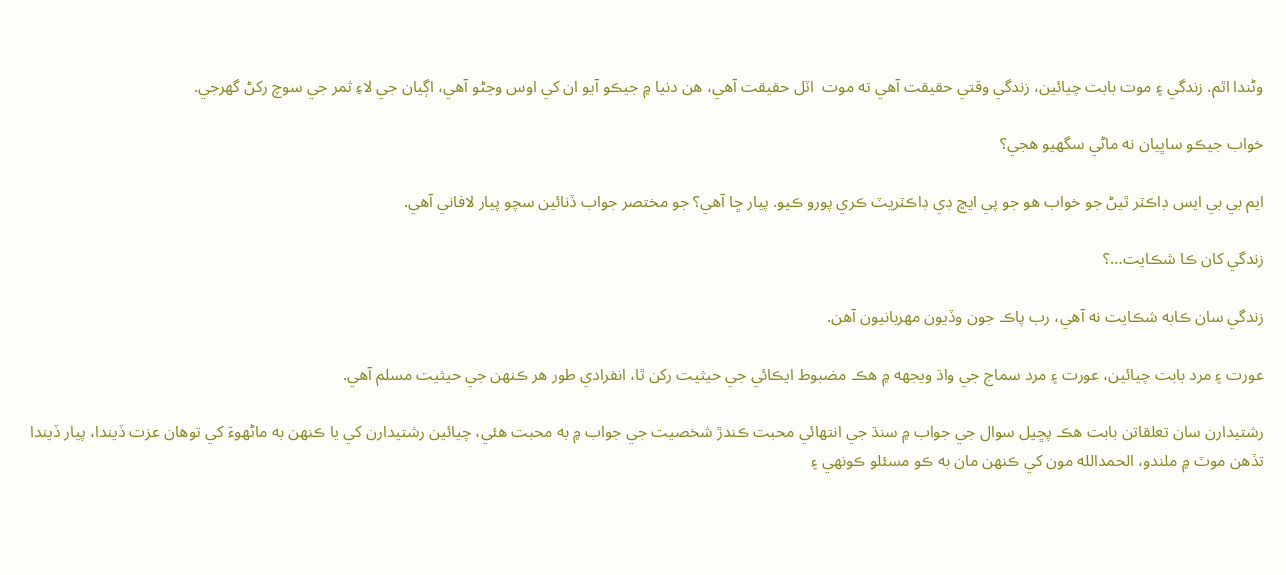وڻندا اٿم. زندگي ۽ موت بابت چيائين، زندگي وقتي حقيقت آهي ته موت  اٽل حقيقت آهي، هن دنيا ۾ جيڪو آيو ان کي اوس وڃڻو آهي، اڳيان جي لاءِ ثمر جي سوچ رکڻ گهرجي.

خواب جيڪو ساڀيان نه ماڻي سگهيو هجي؟

ايم بي بي ايس ڊاڪٽر ٿيڻ جو خواب هو جو پي ايڇ ڊي ڊاڪٽريٽ ڪري پورو ڪيو. پيار ڇا آهي؟ جو مختصر جواب ڏنائين سچو پيار لافاني آهي.

زندگي کان ڪا شڪايت…؟

زندگي سان ڪابه شڪايت نه آهي، رب پاڪ جون وڏيون مهربانيون آهن.

عورت ۽ مرد بابت چيائين، عورت ۽ مرد سماج جي واڌ ويجهه ۾ هڪ مضبوط ايڪائي جي حيثيت رکن ٿا، انفرادي طور هر ڪنهن جي حيثيت مسلم آهي.

رشتيدارن سان تعلقاتن بابت هڪ پڇيل سوال جي جواب ۾ سنڌ جي انتهائي محبت ڪندڙ شخصيت جي جواب ۾ به محبت هئي، چيائين رشتيدارن کي يا ڪنهن به ماڻهوءَ کي توهان عزت ڏيندا، پيار ڏيندا تڏهن موٽ ۾ ملندو، الحمدالله مون کي ڪنهن مان به ڪو مسئلو ڪونهي ۽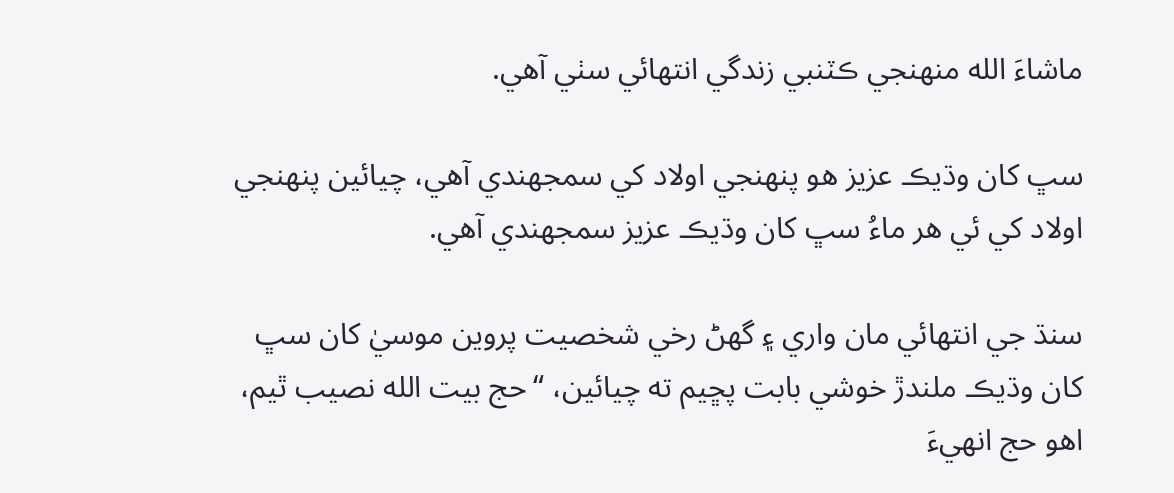ماشاءَ الله منهنجي ڪٽنبي زندگي انتهائي سٺي آهي.

سڀ کان وڌيڪ عزيز هو پنهنجي اولاد کي سمجهندي آهي، چيائين پنهنجي اولاد کي ئي هر ماءُ سڀ کان وڌيڪ عزيز سمجهندي آهي.

سنڌ جي انتهائي مان واري ۽ گهڻ رخي شخصيت پروين موسيٰ کان سڀ کان وڌيڪ ملندڙ خوشي بابت پڇيم ته چيائين، “حج بيت الله نصيب ٿيم، اهو حج انهيءَ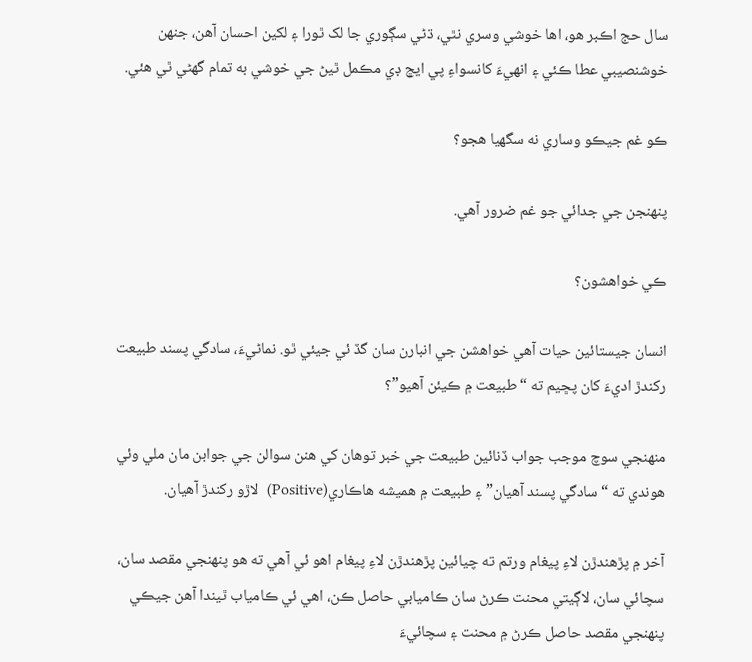سال حج اڪبر هو، اها خوشي وسري نٿي، ڌڻي سڳوري جا لک ٿورا ۽ لکين احسان آهن، جنهن خوشنصيبي عطا ڪئي ۽ انهيءَ کانسواءِ پي ايڇ ڊي مڪمل ٿيڻ جي خوشي به تمام گهڻي ٿي هئي.

ڪو غم جيڪو وساري نه سگهيا هجو؟

پنهنجن جي جدائي جو غم ضرور آهي.

ڪي خواهشون؟

انسان جيستائين حيات آهي خواهشن جي انبارن سان گڏ ئي جيئي ٿو. نماڻيءَ، سادگي پسند طبيعت رکندڙ اديءَ کان پڇيم ته “طبيعت ۾ ڪيئن آهيو”؟

منهنجي سوچ موجب جواب ڏنائين طبيعت جي خبر توهان کي هنن سوالن جي جوابن مان ملي وئي هوندي ته “سادگي پسند آهيان” ۽ طبيعت ۾ هميشه هاڪاري(Positive)  لاڙو رکندڙ آهيان.

آخر ۾ پڙهندڙن لاءِ پيغام ورتم ته چيائين پڙهندڙن لاءِ پيغام اهو ئي آهي ته هو پنهنجي مقصد سان، سچائي سان، لاڳيتي محنت ڪرڻ سان ڪاميابي حاصل ڪن، اهي ئي ڪامياب ٿيندا آهن جيڪي پنهنجي مقصد حاصل ڪرڻ ۾ محنت ۽ سچائيءَ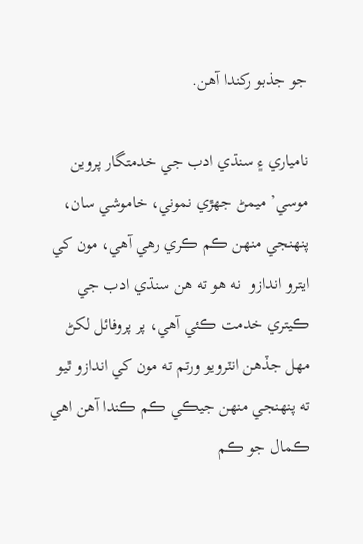جو جذبو رکندا آهن.

نامياري ۽ سنڌي ادب جي خدمتگار پروين موسي’ ميمڻ جهڙي نموني، خاموشي سان، پنهنجي منهن ڪم ڪري رهي آهي، مون کي ايترو اندازو  نه هو ته هن سنڌي ادب جي ڪيتري خدمت ڪئي آهي، پر پروفائل لکڻ مهل جڏهن انٽرويو ورتم ته مون کي اندازو ٿيو ته پنهنجي منهن جيڪي ڪم ڪندا آهن اهي ڪمال جو ڪم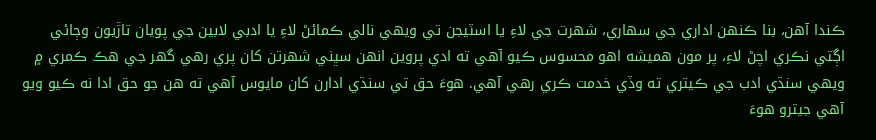ڪندا آهن، بنا ڪنهن اداري جي سهاري، شهرت جي لاءِ يا اسٽيجن تي ويهي نالي ڪمائڻ لاءِ يا ادبي لابين جي پويان تاڙيون وڄائي اڳتي نڪري اچڻ لاءِ، پر مون هميشه اهو محسوس ڪيو آهي ته ادي پروين انهن سڀني شهرتن کان پري رهي گهر جي هڪ ڪمري ۾ ويهي سنڌي ادب جي ڪيتري ته وڏي خدمت ڪري رهي آهي. هوءَ حق تي سنڌي ادارن کان مايوس آهي ته هن جو حق ادا نه ڪيو ويو آهي جيترو هوءَ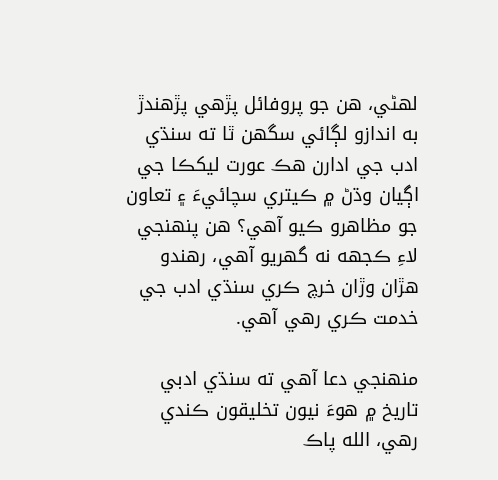لهڻي، هن جو پروفائل پڙهي پڙهندڙ به اندازو لڳائي سگهن ٿا ته سنڌي ادب جي ادارن هڪ عورت ليکڪا جي اڳيان وڌڻ ۾ ڪيتري سچائيءَ ۽ تعاون جو مظاهرو ڪيو آهي؟ هن پنهنجي لاءِ ڪجهه نه گهريو آهي، رهندو هڙان وڙان خرچ ڪري سنڌي ادب جي خدمت ڪري رهي آهي.

منهنجي دعا آهي ته سنڌي ادبي تاريخ ۾ هوءَ نيون تخليقون ڪندي رهي، الله پاڪ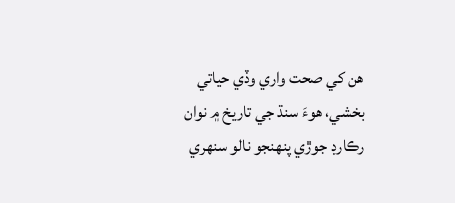هن کي صحت واري وڏي حياتي بخشي، هوءَ سنڌ جي تاريخ ۾ نوان رڪارڊ جوڙي پنهنجو نالو سنهري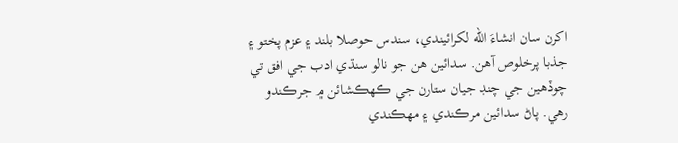اکرن سان انشاءَ الله لکرائيندي، سندس حوصلا بلند ۽ عزم پختو ۽ جذبا پرخلوص آهن. سدائين هن جو نالو سنڌي ادب جي افق تي چوڏهين جي چنڊ جيان ستارن جي ڪهڪشائن ۾ جرڪندو رهي. پاڻ سدائين مرڪندي ۽ مهڪندي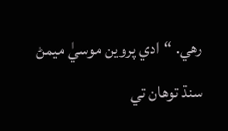رهي. “ادي پروين موسيٰ ميمڻ سنڌ توهان تي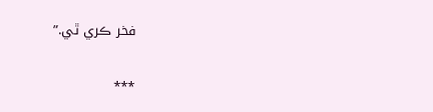فخر ڪري ٿي.”

***